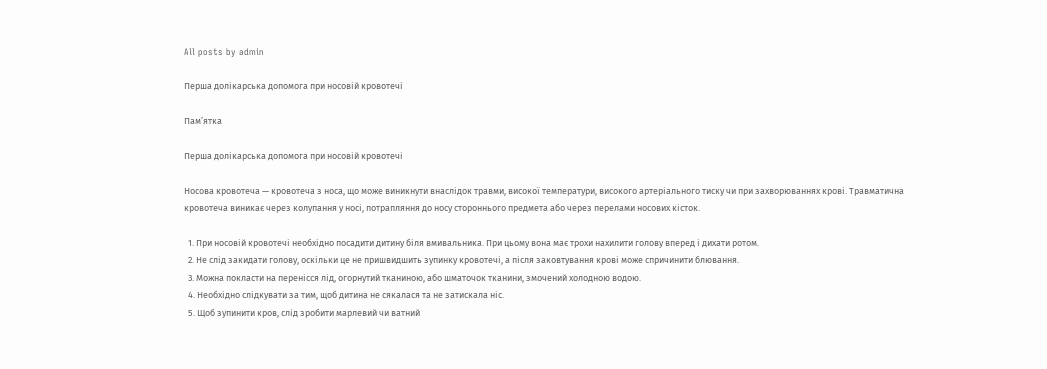All posts by admin

Перша долікарська допомога при носовій кровотечі

Пам’ятка

Перша долікарська допомога при носовій кровотечі

Носова кровотеча — кровотеча з носа, що може виникнути внаслідок травми, високої температури, високого артеріального тиску чи при захворюваннях крові. Травматична кровотеча виникає через колупання у носі, потрапляння до носу стороннього предмета або через перелами носових кісток.

  1. При носовій кровотечі необхідно посадити дитину біля вмивальника. При цьому вона має трохи нахилити голову вперед і дихати ротом.
  2. Не слід закидати голову, оскільки це не пришвидшить зупинку кровотечі, а після заковтування крові може спричинити блювання.
  3. Можна покласти на перенісся лід, огорнутий тканиною, або шматочок тканини, змочений холодною водою.
  4. Необхідно слідкувати за тим, щоб дитина не сякалася та не затискала ніс.
  5. Щоб зупинити кров, слід зробити марлевий чи ватний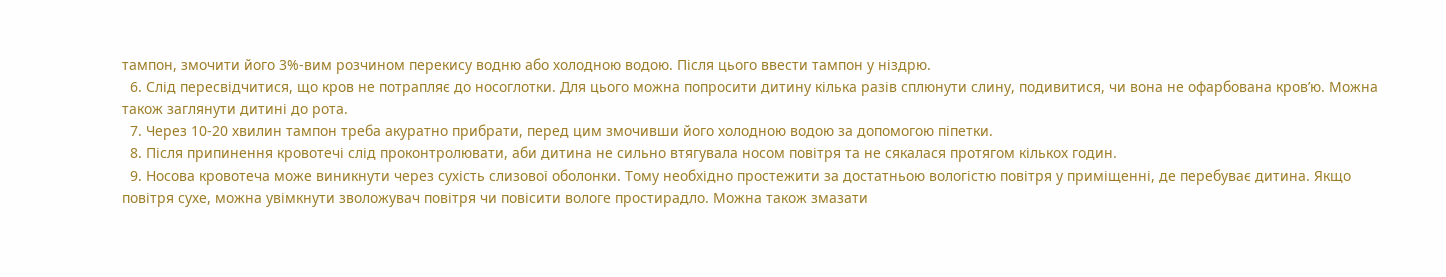тампон, змочити його 3%-вим розчином перекису водню або холодною водою. Після цього ввести тампон у ніздрю.
  6. Слід пересвідчитися, що кров не потрапляє до носоглотки. Для цього можна попросити дитину кілька разів сплюнути слину, подивитися, чи вона не офарбована кров’ю. Можна також заглянути дитині до рота.
  7. Через 10-20 хвилин тампон треба акуратно прибрати, перед цим змочивши його холодною водою за допомогою піпетки.
  8. Після припинення кровотечі слід проконтролювати, аби дитина не сильно втягувала носом повітря та не сякалася протягом кількох годин.
  9. Носова кровотеча може виникнути через сухість слизової оболонки. Тому необхідно простежити за достатньою вологістю повітря у приміщенні, де перебуває дитина. Якщо повітря сухе, можна увімкнути зволожувач повітря чи повісити вологе простирадло. Можна також змазати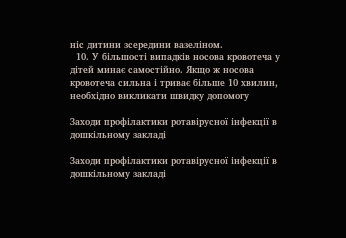ніс дитини зсередини вазеліном.
  10. У більшості випадків носова кровотеча у дітей минає самостійно. Якщо ж носова кровотеча сильна і триває більше 10 хвилин, необхідно викликати швидку допомогу

Заходи профілактики ротавірусної інфекції в дошкільному закладі

Заходи профілактики ротавірусної інфекції в дошкільному закладі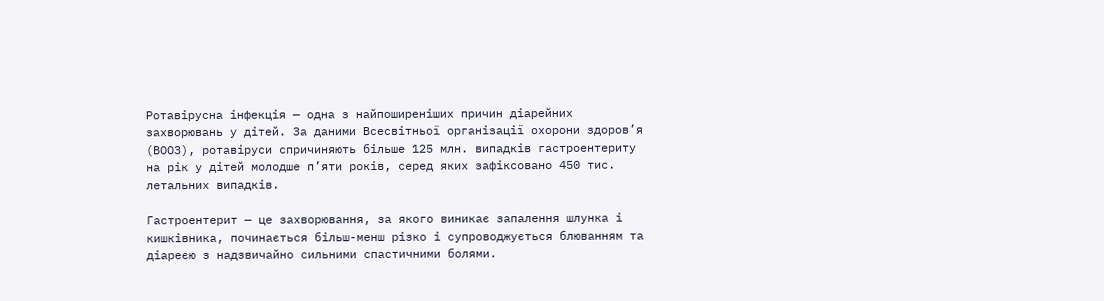Ротавірусна інфекція — одна з найпоширеніших причин діарейних захворювань у дітей. За даними Всесвітньої організації охорони здоров’я (ВООЗ), ротавіруси спричиняють більше 125 млн. випадків гастроентериту на рік у дітей молодше п’яти років, серед яких зафіксовано 450 тис. летальних випадків.

Гастроентерит — це захворювання, за якого виникає запалення шлунка і кишківника, починається більш-менш різко і супроводжується блюванням та діареєю з надзвичайно сильними спастичними болями.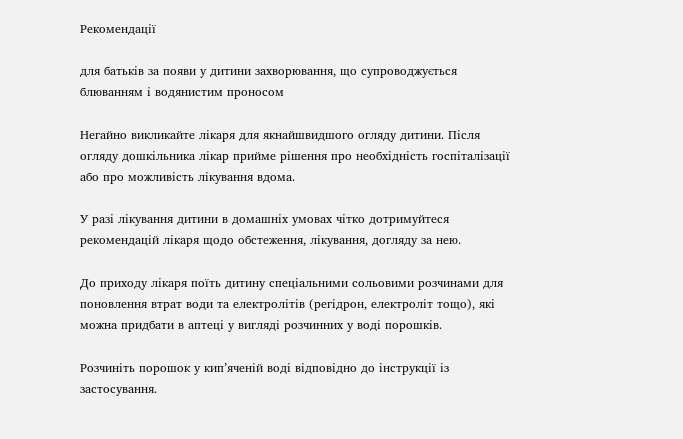Рекомендації

для батьків за появи у дитини захворювання, що супроводжується блюванням і водянистим проносом

Негайно викликайте лікаря для якнайшвидшого огляду дитини. Після огляду дошкільника лікар прийме рішення про необхідність госпіталізації або про можливість лікування вдома.

У разі лікування дитини в домашніх умовах чітко дотримуйтеся рекомендацій лікаря щодо обстеження, лікування, догляду за нею.

До приходу лікаря поїть дитину спеціальними сольовими розчинами для поновлення втрат води та електролітів (регідрон, електроліт тощо), які можна придбати в аптеці у вигляді розчинних у воді порошків.

Розчиніть порошок у кип’яченій воді відповідно до інструкції із застосування.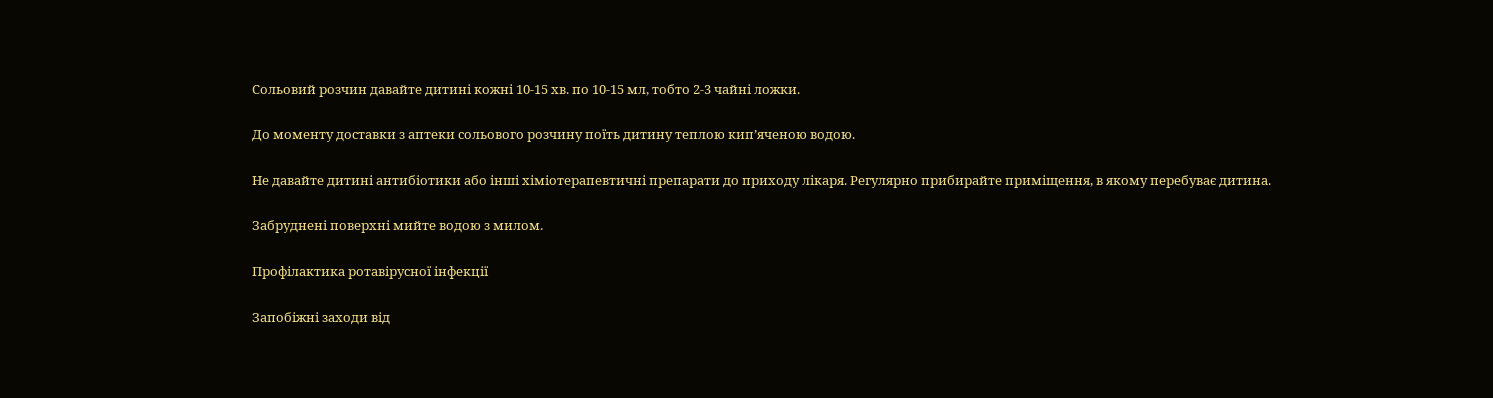Сольовий розчин давайте дитині кожні 10-15 хв. по 10-15 мл, тобто 2-3 чайні ложки.

До моменту доставки з аптеки сольового розчину поїть дитину теплою кип’яченою водою.

Не давайте дитині антибіотики або інші хіміотерапевтичні препарати до приходу лікаря. Регулярно прибирайте приміщення, в якому перебуває дитина.

Забруднені поверхні мийте водою з милом.

Профілактика ротавірусної інфекції

Запобіжні заходи від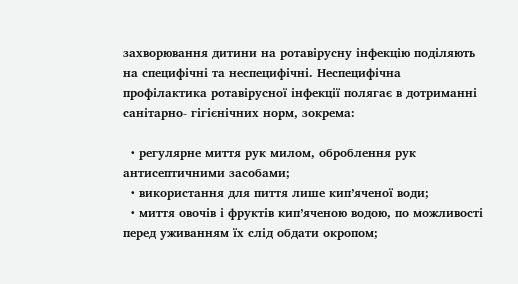захворювання дитини на ротавірусну інфекцію поділяють на специфічні та неспецифічні. Неспецифічна профілактика ротавірусної інфекції полягає в дотриманні санітарно- гігієнічних норм, зокрема:

  • регулярне миття рук милом, оброблення рук антисептичними засобами;
  • використання для пиття лише кип’яченої води;
  • миття овочів і фруктів кип’яченою водою, по можливості перед уживанням їх слід обдати окропом;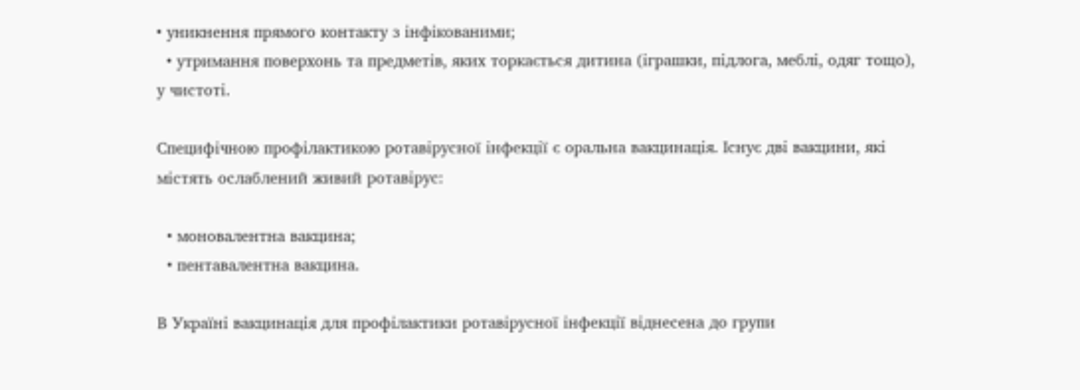• уникнення прямого контакту з інфікованими;
  • утримання поверхонь та предметів, яких торкається дитина (іграшки, підлога, меблі, одяг тощо), у чистоті.

Специфічною профілактикою ротавірусної інфекції є оральна вакцинація. Існує дві вакцини, які містять ослаблений живий ротавірус:

  • моновалентна вакцина;
  • пентавалентна вакцина.

В Україні вакцинація для профілактики ротавірусної інфекції віднесена до групи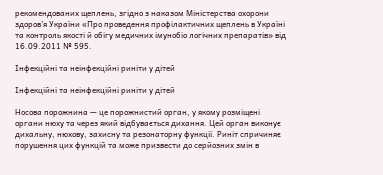рекомендованих щеплень, згідно з наказом Міністерства охорони здоров’я України «Про проведення профілактичних щеплень в Україні та контроль якості й обігу медичних імунобіо логічних препаратів» від 16.09.2011 № 595.

Інфекційні та неінфекційні риніти у дітей

Інфекційні та неінфекційні риніти у дітей

Носова порожнина — це порожнистий орган, у якому розміщені органи нюху та через який відбувається дихання. Цей орган виконує дихальну, нюхову, захисну та резонаторну функції. Риніт спричиняє порушення цих функцій та може призвести до серйозних змін в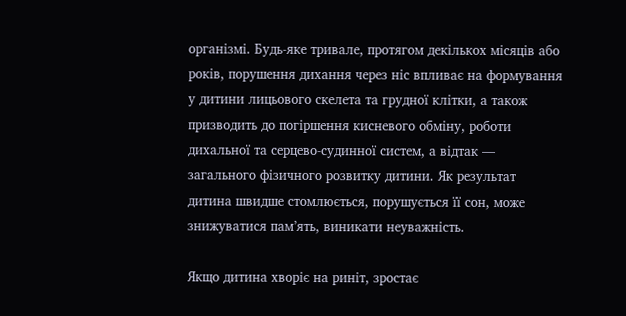організмі. Будь-яке тривале, протягом декількох місяців або років, порушення дихання через ніс впливає на формування у дитини лицьового скелета та грудної клітки, а також призводить до погіршення кисневого обміну, роботи дихальної та серцево-судинної систем, а відтак — загального фізичного розвитку дитини. Як результат дитина швидше стомлюється, порушується її сон, може знижуватися пам’ять, виникати неуважність.

Якщо дитина хворіє на риніт, зростає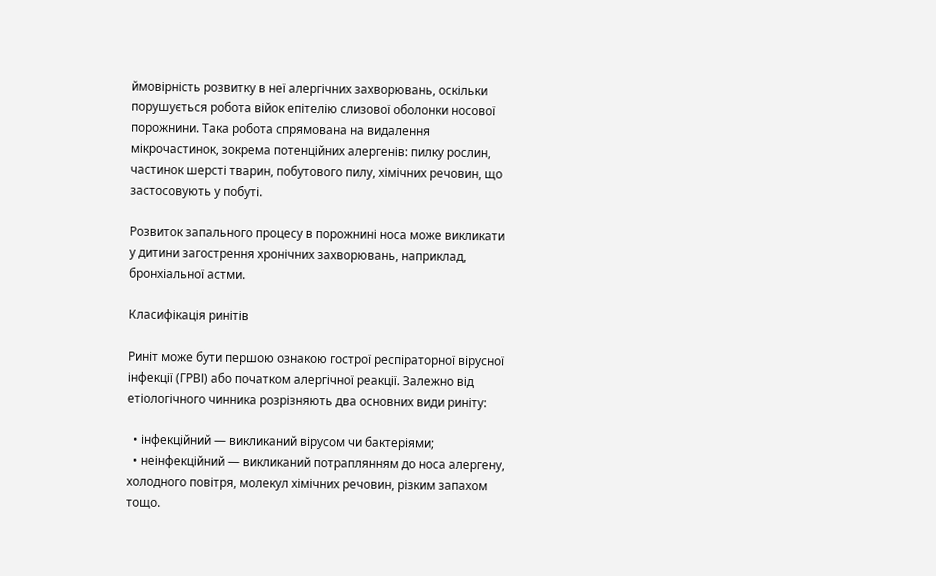ймовірність розвитку в неї алергічних захворювань, оскільки порушується робота війок епітелію слизової оболонки носової порожнини. Така робота спрямована на видалення мікрочастинок, зокрема потенційних алергенів: пилку рослин, частинок шерсті тварин, побутового пилу, хімічних речовин, що застосовують у побуті.

Розвиток запального процесу в порожнині носа може викликати у дитини загострення хронічних захворювань, наприклад, бронхіальної астми.

Класифікація ринітів

Риніт може бути першою ознакою гострої респіраторної вірусної інфекції (ГРВІ) або початком алергічної реакції. Залежно від етіологічного чинника розрізняють два основних види риніту:

  • інфекційний — викликаний вірусом чи бактеріями;
  • неінфекційний — викликаний потраплянням до носа алергену, холодного повітря, молекул хімічних речовин, різким запахом тощо.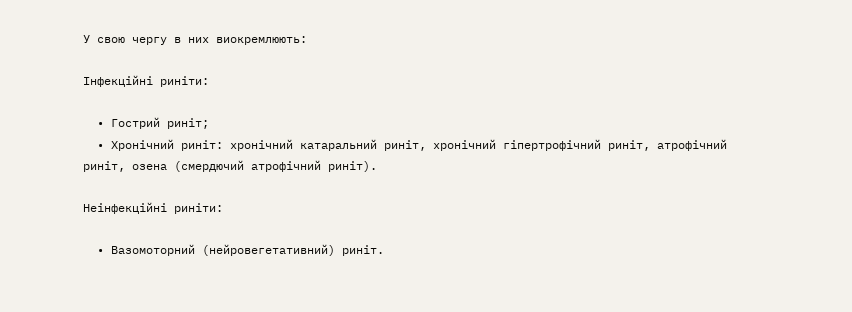У свою чергу в них виокремлюють:

Інфекційні риніти:

  • Гострий риніт;
  • Хронічний риніт: хронічний катаральний риніт, хронічний гіпертрофічний риніт, атрофічний риніт, озена (смердючий атрофічний риніт).

Неінфекційні риніти:

  • Вазомоторний (нейровегетативний) риніт.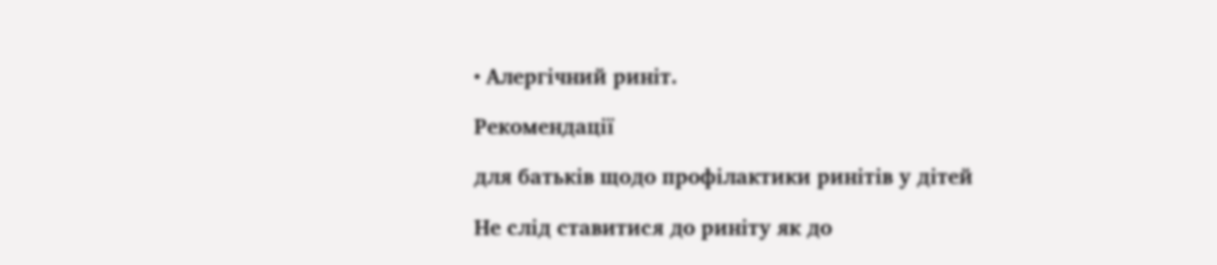• Алергічний риніт.

Рекомендації

для батьків щодо профілактики ринітів у дітей

Не слід ставитися до риніту як до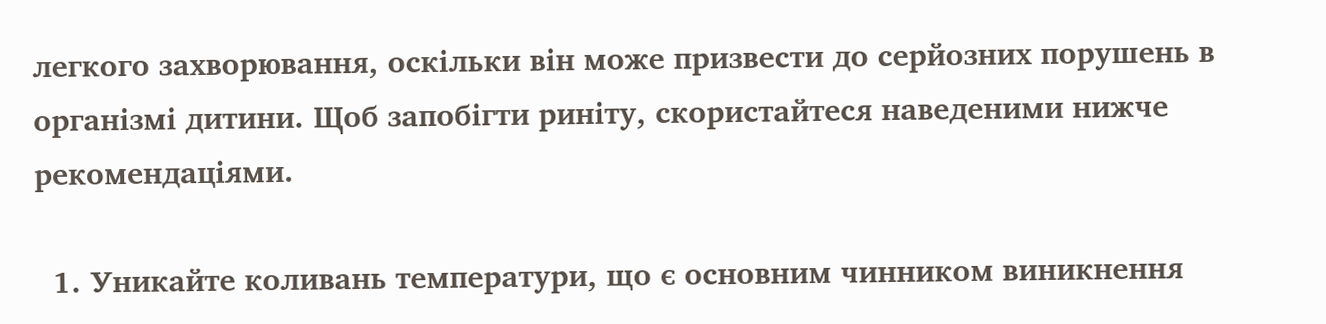легкого захворювання, оскільки він може призвести до серйозних порушень в організмі дитини. Щоб запобігти риніту, скористайтеся наведеними нижче рекомендаціями.

  1. Уникайте коливань температури, що є основним чинником виникнення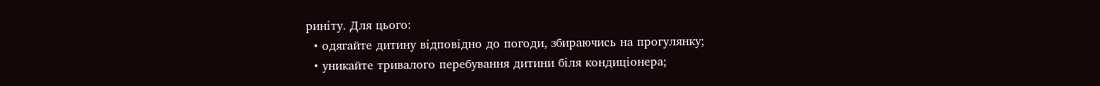риніту. Для цього:
  • одягайте дитину відповідно до погоди, збираючись на прогулянку;
  • уникайте тривалого перебування дитини біля кондиціонера;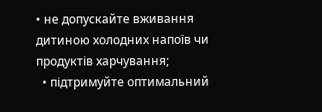• не допускайте вживання дитиною холодних напоїв чи продуктів харчування;
  • підтримуйте оптимальний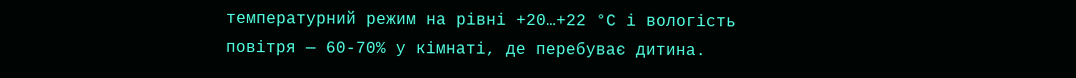температурний режим на рівні +20…+22 °С і вологість повітря — 60-70% у кімнаті, де перебуває дитина.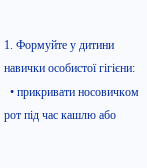1. Формуйте у дитини навички особистої гігієни:
  • прикривати носовичком рот під час кашлю або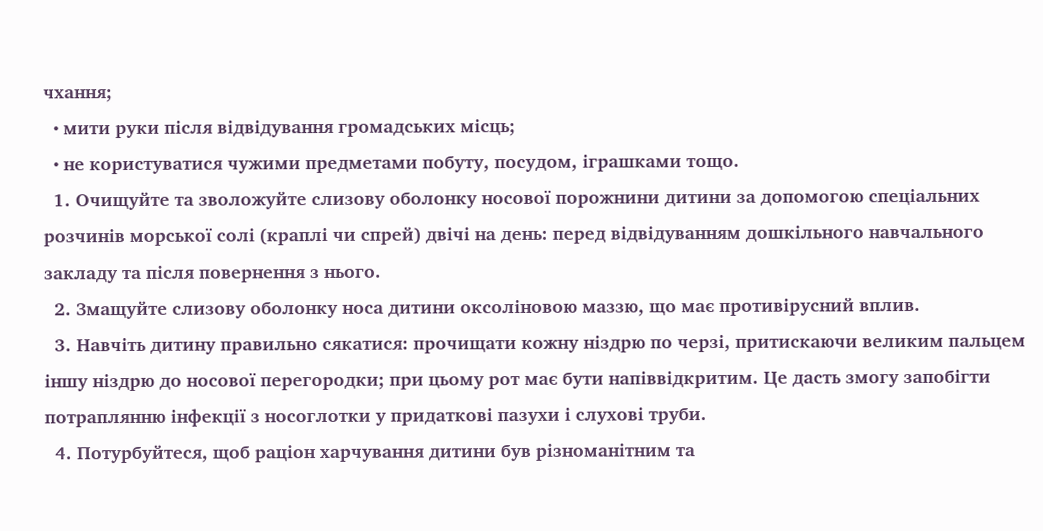чхання;
  • мити руки після відвідування громадських місць;
  • не користуватися чужими предметами побуту, посудом, іграшками тощо.
  1. Очищуйте та зволожуйте слизову оболонку носової порожнини дитини за допомогою спеціальних розчинів морської солі (краплі чи спрей) двічі на день: перед відвідуванням дошкільного навчального закладу та після повернення з нього.
  2. Змащуйте слизову оболонку носа дитини оксоліновою маззю, що має противірусний вплив.
  3. Навчіть дитину правильно сякатися: прочищати кожну ніздрю по черзі, притискаючи великим пальцем іншу ніздрю до носової перегородки; при цьому рот має бути напіввідкритим. Це дасть змогу запобігти потраплянню інфекції з носоглотки у придаткові пазухи і слухові труби.
  4. Потурбуйтеся, щоб раціон харчування дитини був різноманітним та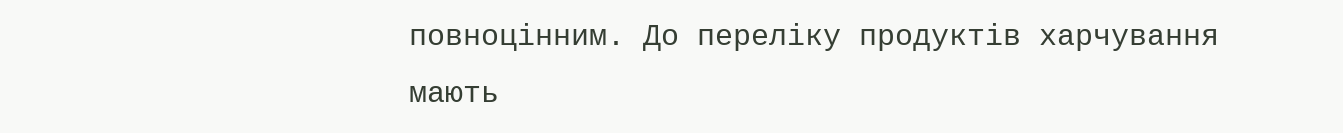повноцінним. До переліку продуктів харчування мають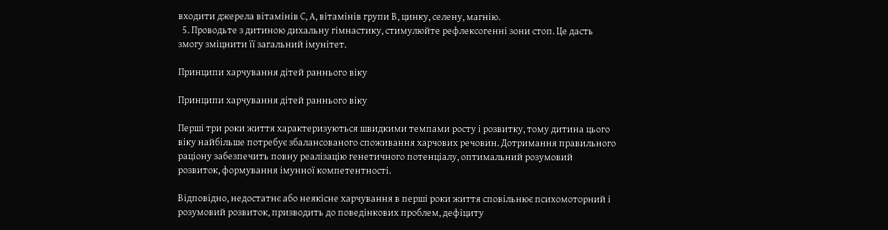входити джерела вітамінів С, А, вітамінів групи В, цинку, селену, магнію.
  5. Проводьте з дитиною дихальну гімнастику, стимулюйте рефлексогенні зони стоп. Це дасть змогу зміцнити її загальний імунітет.

Принципи харчування дітей раннього віку

Принципи харчування дітей раннього віку

Перші три роки життя характеризуються швидкими темпами росту і розвитку, тому дитина цього віку найбільше потребує збалансованого споживання харчових речовин. Дотримання правильного раціону забезпечить повну реалізацію генетичного потенціалу, оптимальний розумовий розвиток, формування імунної компетентності.

Відповідно, недостатнє або неякісне харчування в перші роки життя сповільнює психомоторний і розумовий розвиток, призводить до поведінкових проблем, дефіциту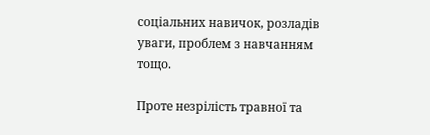соціальних навичок, розладів уваги, проблем з навчанням тощо.

Проте незрілість травної та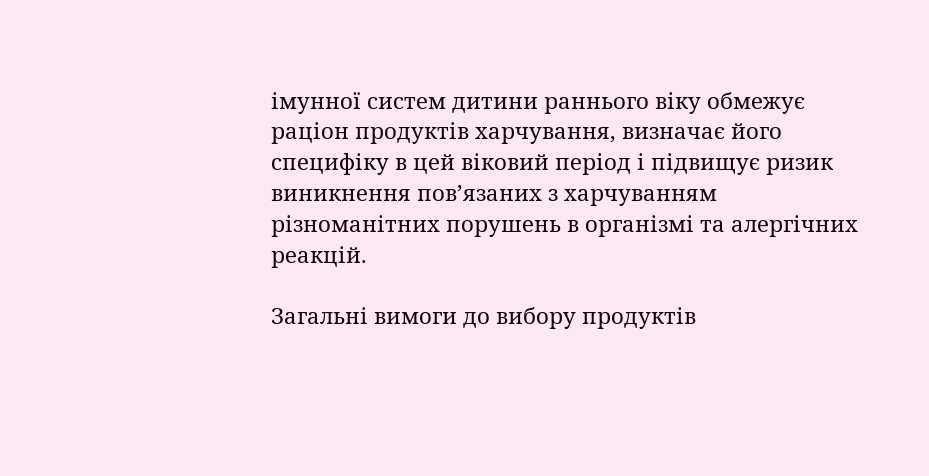імунної систем дитини раннього віку обмежує раціон продуктів харчування, визначає його специфіку в цей віковий період і підвищує ризик виникнення пов’язаних з харчуванням різноманітних порушень в організмі та алергічних реакцій.

Загальні вимоги до вибору продуктів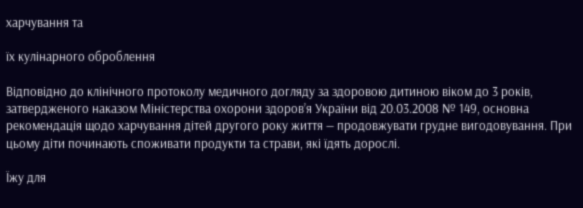харчування та

їх кулінарного оброблення

Відповідно до клінічного протоколу медичного догляду за здоровою дитиною віком до 3 років, затвердженого наказом Міністерства охорони здоров’я України від 20.03.2008 № 149, основна рекомендація щодо харчування дітей другого року життя — продовжувати грудне вигодовування. При цьому діти починають споживати продукти та страви, які їдять дорослі.

Їжу для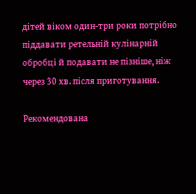дітей віком один-три роки потрібно піддавати ретельній кулінарній обробці й подавати не пізніше, ніж через 30 хв. після приготування.

Рекомендована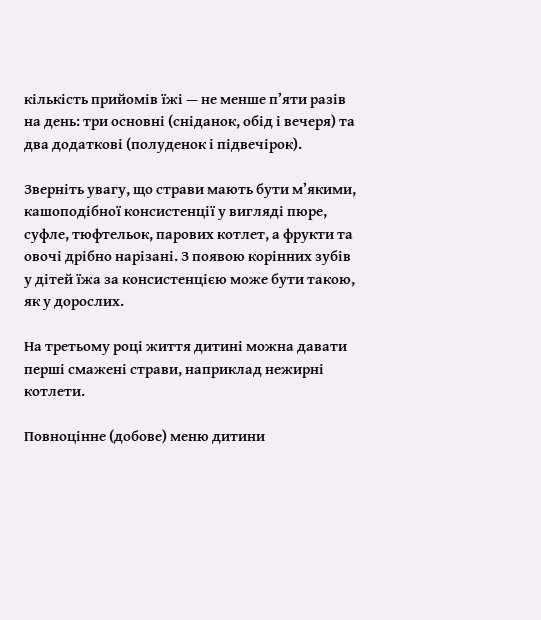кількість прийомів їжі — не менше п’яти разів на день: три основні (сніданок, обід і вечеря) та два додаткові (полуденок і підвечірок).

Зверніть увагу, що страви мають бути м’якими, кашоподібної консистенції у вигляді пюре, суфле, тюфтельок, парових котлет, а фрукти та овочі дрібно нарізані. З появою корінних зубів у дітей їжа за консистенцією може бути такою, як у дорослих.

На третьому році життя дитині можна давати перші смажені страви, наприклад нежирні котлети.

Повноцінне (добове) меню дитини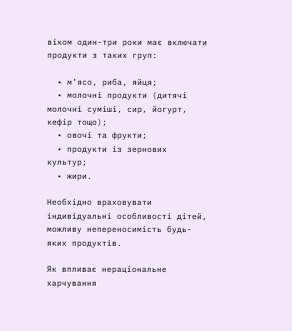віком один-три роки має включати продукти з таких груп:

  • м’ясо, риба, яйця;
  • молочні продукти (дитячі молочні суміші, сир, йогурт, кефір тощо);
  • овочі та фрукти;
  • продукти із зернових культур;
  • жири.

Необхідно враховувати індивідуальні особливості дітей, можливу непереносимість будь-яких продуктів.

Як впливає нераціональне харчування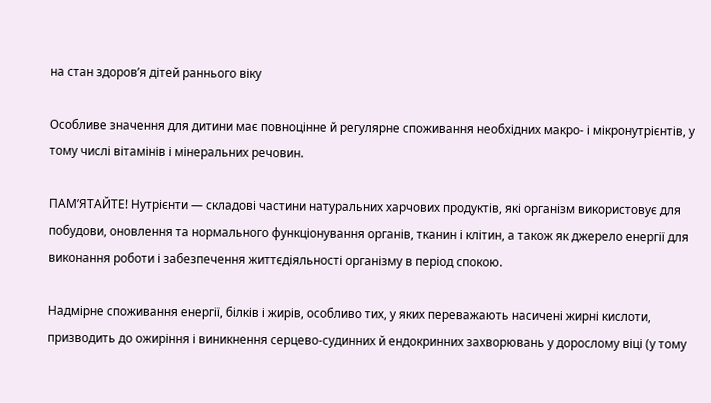на стан здоров’я дітей раннього віку

Особливе значення для дитини має повноцінне й регулярне споживання необхідних макро- і мікронутрієнтів, у тому числі вітамінів і мінеральних речовин.

ПАМ’ЯТАЙТЕ! Нутрієнти — складові частини натуральних харчових продуктів, які організм використовує для побудови, оновлення та нормального функціонування органів, тканин і клітин, а також як джерело енергії для виконання роботи і забезпечення життєдіяльності організму в період спокою.

Надмірне споживання енергії, білків і жирів, особливо тих, у яких переважають насичені жирні кислоти, призводить до ожиріння і виникнення серцево-судинних й ендокринних захворювань у дорослому віці (у тому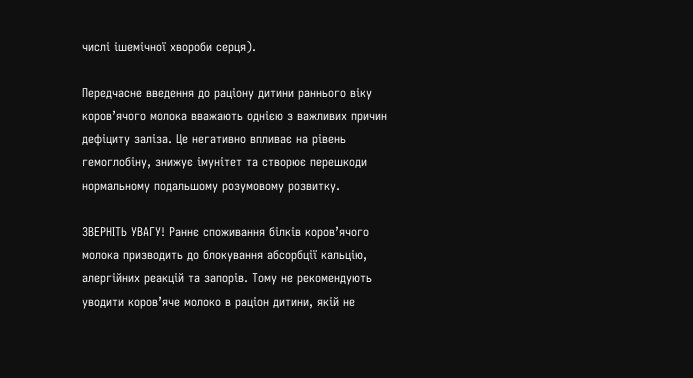числі ішемічної хвороби серця).

Передчасне введення до раціону дитини раннього віку коров’ячого молока вважають однією з важливих причин дефіциту заліза. Це негативно впливає на рівень гемоглобіну, знижує імунітет та створює перешкоди нормальному подальшому розумовому розвитку.

ЗВЕРНІТЬ УВАГУ! Раннє споживання білків коров’ячого молока призводить до блокування абсорбції кальцію, алергійних реакцій та запорів. Тому не рекомендують уводити коров’яче молоко в раціон дитини, якій не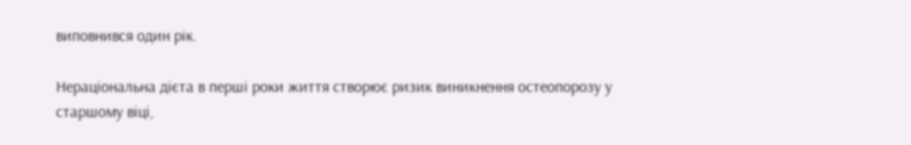виповнився один рік.

Нераціональна дієта в перші роки життя створює ризик виникнення остеопорозу у старшому віці,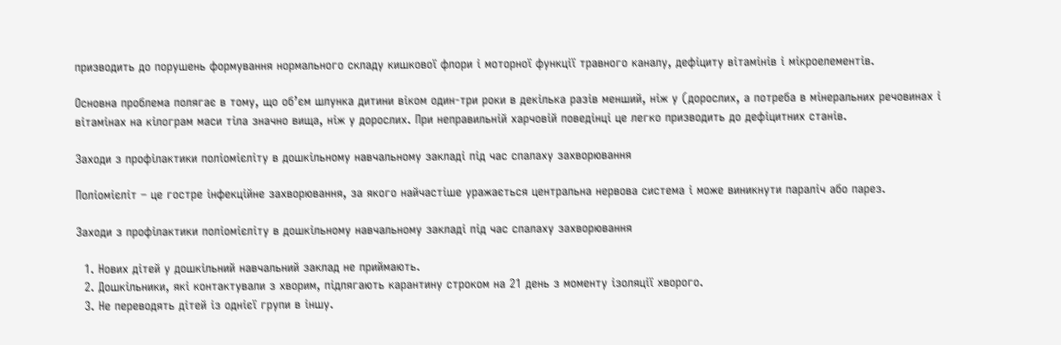призводить до порушень формування нормального складу кишкової флори і моторної функції травного каналу, дефіциту вітамінів і мікроелементів.

Основна проблема полягає в тому, що об’єм шлунка дитини віком один-три роки в декілька разів менший, ніж у (дорослих, а потреба в мінеральних речовинах і вітамінах на кілограм маси тіла значно вища, ніж у дорослих. При неправильній харчовій поведінці це легко призводить до дефіцитних станів.

Заходи з профілактики поліомієліту в дошкільному навчальному закладі під час спалаху захворювання

Поліомієліт – це гостре інфекційне захворювання, за якого найчастіше уражається центральна нервова система і може виникнути параліч або парез.

Заходи з профілактики поліомієліту в дошкільному навчальному закладі під час спалаху захворювання

  1. Нових дітей у дошкільний навчальний заклад не приймають.
  2. Дошкільники, які контактували з хворим, підлягають карантину строком на 21 день з моменту ізоляції хворого.
  3. Не переводять дітей із однієї групи в іншу.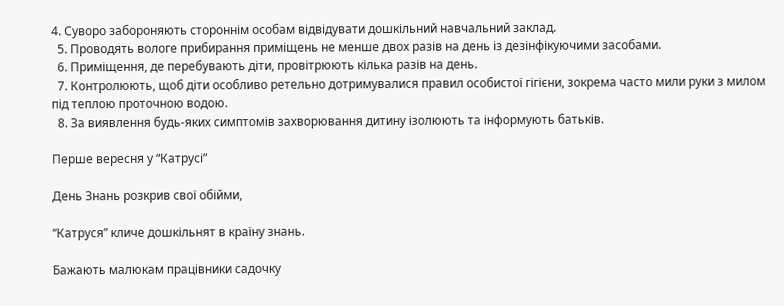4. Суворо забороняють стороннім особам відвідувати дошкільний навчальний заклад.
  5. Проводять вологе прибирання приміщень не менше двох разів на день із дезінфікуючими засобами.
  6. Приміщення, де перебувають діти, провітрюють кілька разів на день.
  7. Контролюють, щоб діти особливо ретельно дотримувалися правил особистої гігієни, зокрема часто мили руки з милом під теплою проточною водою.
  8. За виявлення будь-яких симптомів захворювання дитину ізолюють та інформують батьків.

Перше вересня у “Катрусі”

День Знань розкрив свої обійми,

“Катруся” кличе дошкільнят в країну знань.

Бажають малюкам працівники садочку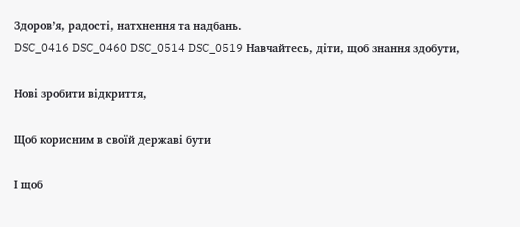Здоров’я, радості, натхнення та надбань.
DSC_0416 DSC_0460 DSC_0514 DSC_0519 Навчайтесь, діти, щоб знання здобути,

Нові зробити відкриття,

Щоб корисним в своїй державі бути

І щоб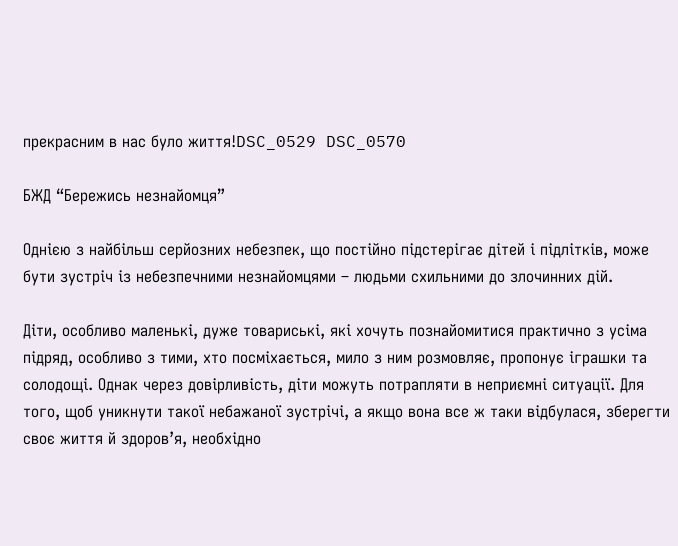прекрасним в нас було життя!DSC_0529 DSC_0570

БЖД “Бережись незнайомця”

Однією з найбільш серйозних небезпек, що постійно підстерігає дітей і підлітків, може бути зустріч із небезпечними незнайомцями – людьми схильними до злочинних дій.

Діти, особливо маленькі, дуже товариські, які хочуть познайомитися практично з усіма підряд, особливо з тими, хто посміхається, мило з ним розмовляє, пропонує іграшки та солодощі. Однак через довірливість, діти можуть потрапляти в неприємні ситуації. Для того, щоб уникнути такої небажаної зустрічі, а якщо вона все ж таки відбулася, зберегти своє життя й здоров’я, необхідно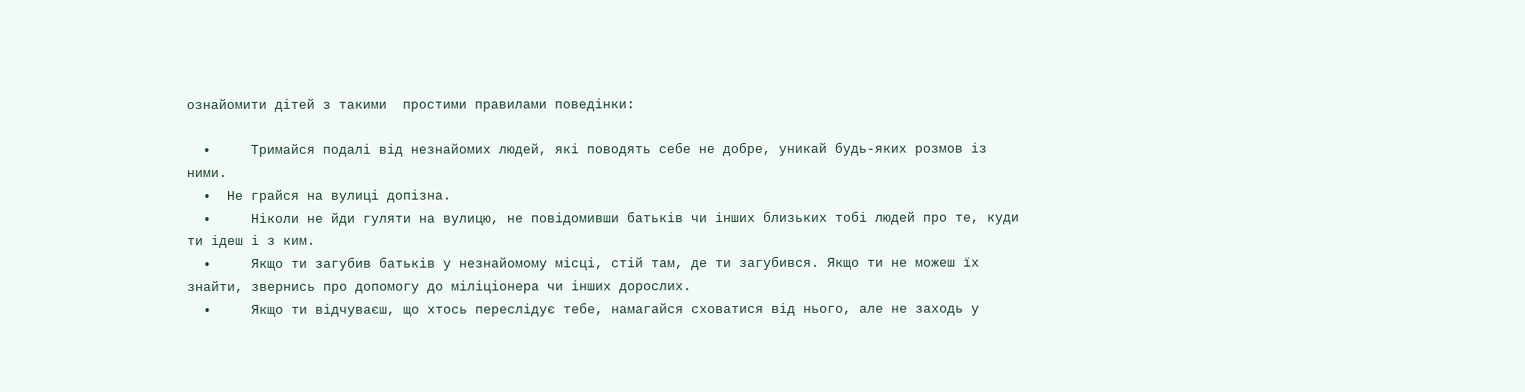ознайомити дітей з такими  простими правилами поведінки:

  •     Тримайся подалі від незнайомих людей, які поводять себе не добре, уникай будь-яких розмов із ними.
  •  Не грайся на вулиці допізна.
  •     Ніколи не йди гуляти на вулицю, не повідомивши батьків чи інших близьких тобі людей про те, куди ти ідеш і з ким.
  •     Якщо ти загубив батьків у незнайомому місці, стій там, де ти загубився. Якщо ти не можеш їх знайти, звернись про допомогу до міліціонера чи інших дорослих.
  •     Якщо ти відчуваєш, що хтось переслідує тебе, намагайся сховатися від нього, але не заходь у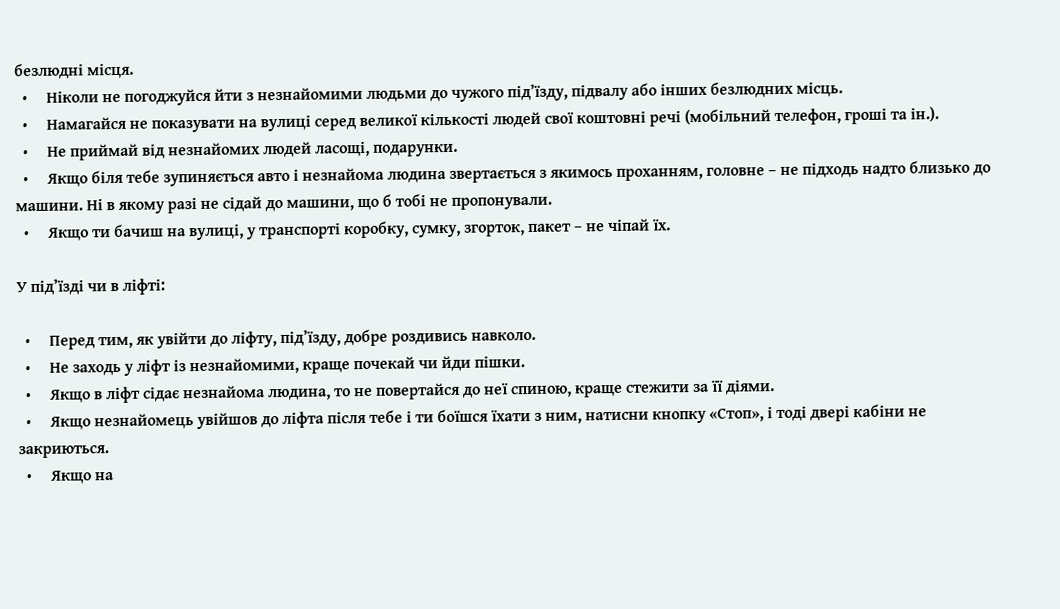безлюдні місця.
  •     Ніколи не погоджуйся йти з незнайомими людьми до чужого під’їзду, підвалу або інших безлюдних місць.
  •     Намагайся не показувати на вулиці серед великої кількості людей свої коштовні речі (мобільний телефон, гроші та ін.).
  •     Не приймай від незнайомих людей ласощі, подарунки.
  •     Якщо біля тебе зупиняється авто і незнайома людина звертається з якимось проханням, головне – не підходь надто близько до машини. Ні в якому разі не сідай до машини, що б тобі не пропонували.
  •     Якщо ти бачиш на вулиці, у транспорті коробку, сумку, згорток, пакет – не чіпай їх.

У під’їзді чи в ліфті:

  •     Перед тим, як увійти до ліфту, під’їзду, добре роздивись навколо.
  •     Не заходь у ліфт із незнайомими, краще почекай чи йди пішки.
  •     Якщо в ліфт сідає незнайома людина, то не повертайся до неї спиною, краще стежити за її діями.
  •     Якщо незнайомець увійшов до ліфта після тебе і ти боїшся їхати з ним, натисни кнопку «Стоп», і тоді двері кабіни не закриються.
  •     Якщо на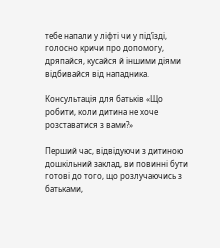тебе напали у ліфті чи у під’їзді, голосно кричи про допомогу, дряпайся, кусайся й іншими діями відбивайся від нападника.

Консультація для батьків «Що робити, коли дитина не хоче розставатися з вами?»

Перший час, відвідуючи з дитиною дошкільний заклад, ви повинні бути готові до того, що розлучаючись з батьками,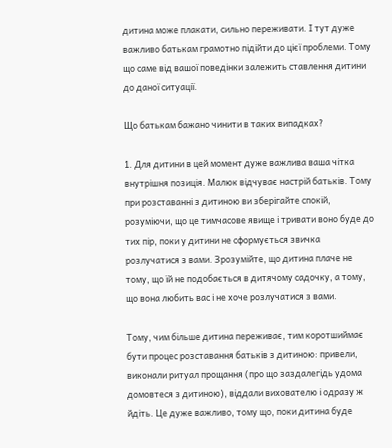дитина може плакати, сильно переживати. І тут дуже важливо батькам грамотно підійти до цієї проблеми. Тому що саме від вашої поведінки залежить ставлення дитини до даної ситуації.

Що батькам бажано чинити в таких випадках?

1. Для дитини в цей момент дуже важлива ваша чітка внутрішня позиція. Малюк відчуває настрій батьків. Тому при розставанні з дитиною ви зберігайте спокій, розуміючи, що це тимчасове явище і тривати воно буде до тих пір, поки у дитини не сформується звичка розлучатися з вами. Зрозумійте, що дитина плаче не тому, що їй не подобається в дитячому садочку, а тому, що вона любить вас і не хоче розлучатися з вами.

Тому, чим більше дитина переживає, тим коротшиймає бути процес розставання батьків з дитиною: привели, виконали ритуал прощання (про що заздалегідь удома домовтеся з дитиною), віддали вихователю і одразу ж йдіть. Це дуже важливо, тому що, поки дитина буде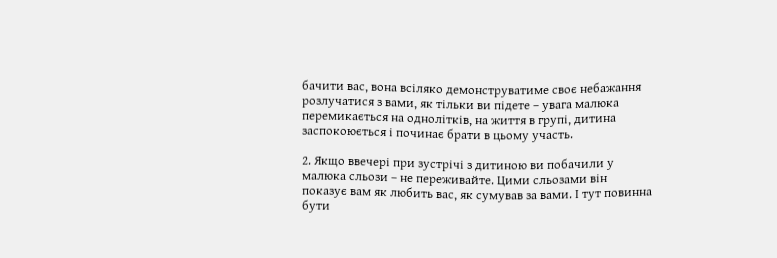бачити вас, вона всіляко демонструватиме своє небажання розлучатися з вами, як тільки ви підете – увага малюка перемикається на однолітків, на життя в групі, дитина заспокоюється і починає брати в цьому участь.

2. Якщо ввечері при зустрічі з дитиною ви побачили у малюка сльози – не переживайте. Цими сльозами він показує вам як любить вас, як сумував за вами. І тут повинна бути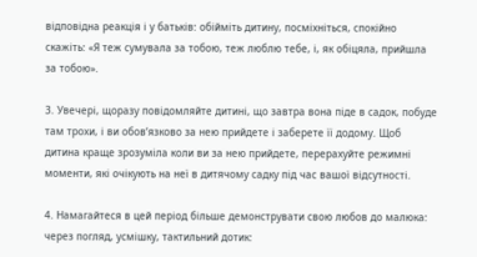відповідна реакція і у батьків: обійміть дитину, посміхніться, спокійно скажіть: «Я теж сумувала за тобою, теж люблю тебе, і, як обіцяла, прийшла за тобою».

3. Увечері, щоразу повідомляйте дитині, що завтра вона піде в садок, побуде там трохи, і ви обов’язково за нею прийдете і заберете її додому. Щоб дитина краще зрозуміла коли ви за нею прийдете, перерахуйте режимні моменти, які очікують на неї в дитячому садку під час вашої відсутності.

4. Намагайтеся в цей період більше демонструвати свою любов до малюка: через погляд, усмішку, тактильний дотик: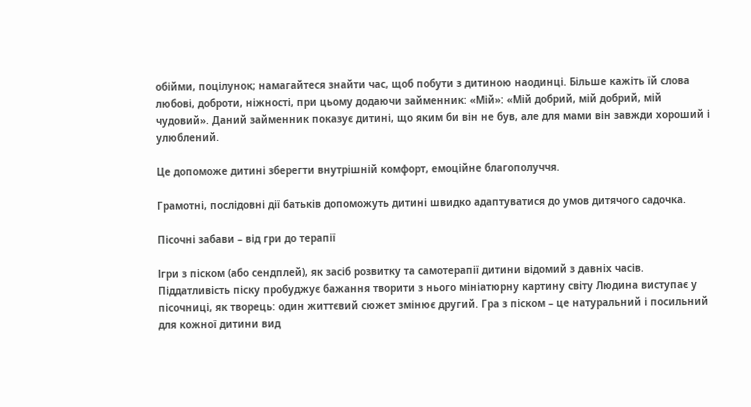обійми, поцілунок; намагайтеся знайти час, щоб побути з дитиною наодинці. Більше кажіть їй слова любові, доброти, ніжності, при цьому додаючи займенник: «Мій»: «Мій добрий, мій добрий, мій чудовий». Даний займенник показує дитині, що яким би він не був, але для мами він завжди хороший і улюблений.

Це допоможе дитині зберегти внутрішній комфорт, емоційне благополуччя.

Грамотні, послідовні дії батьків допоможуть дитині швидко адаптуватися до умов дитячого садочка.

Пісочні забави – від гри до терапії

Ігри з піском (або сендплей), як засіб розвитку та самотерапії дитини відомий з давніх часів. Піддатливість піску пробуджує бажання творити з нього мініатюрну картину світу Людина виступає у пісочниці, як творець: один життєвий сюжет змінює другий. Гра з піском – це натуральний і посильний для кожної дитини вид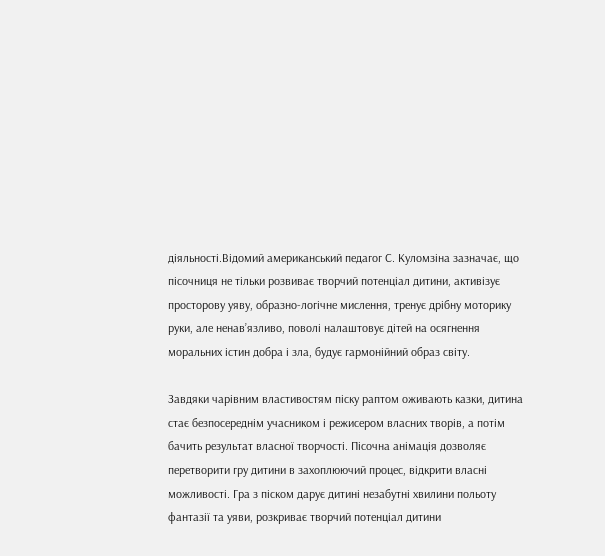діяльності.Відомий американський педагог С. Куломзіна зазначає, що пісочниця не тільки розвиває творчий потенціал дитини, активізує просторову уяву, образно-логічне мислення, тренує дрібну моторику руки, але ненав’язливо, поволі налаштовує дітей на осягнення моральних істин добра і зла, будує гармонійний образ світу.

Завдяки чарівним властивостям піску раптом оживають казки, дитина стає безпосереднім учасником і режисером власних творів, а потім бачить результат власної творчості. Пісочна анімація дозволяє перетворити гру дитини в захоплюючий процес, відкрити власні можливості. Гра з піском дарує дитині незабутні хвилини польоту фантазії та уяви, розкриває творчий потенціал дитини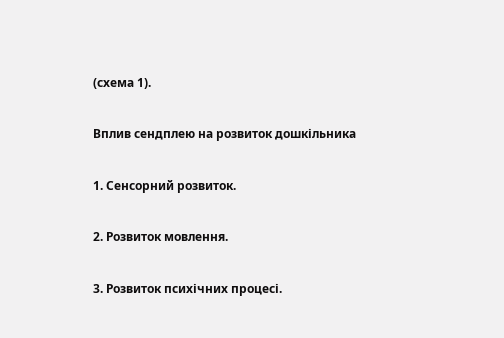(схема 1).

Вплив сендплею на розвиток дошкільника

1. Сенсорний розвиток.

2. Розвиток мовлення.

3. Розвиток психічних процесі.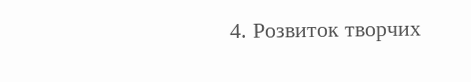4. Розвиток творчих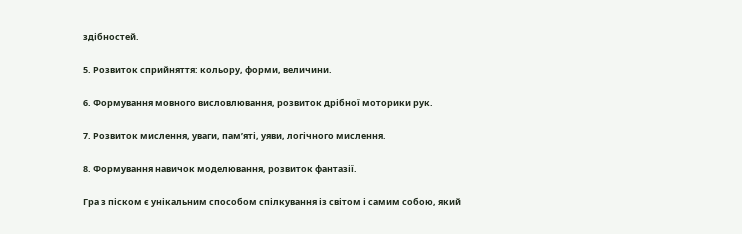здібностей.

5. Розвиток сприйняття: кольору, форми, величини.

6. Формування мовного висловлювання, розвиток дрібної моторики рук.

7. Розвиток мислення, уваги, пам’яті, уяви, логічного мислення.

8. Формування навичок моделювання, розвиток фантазії.

Гра з піском є унікальним способом спілкування із світом і самим собою, який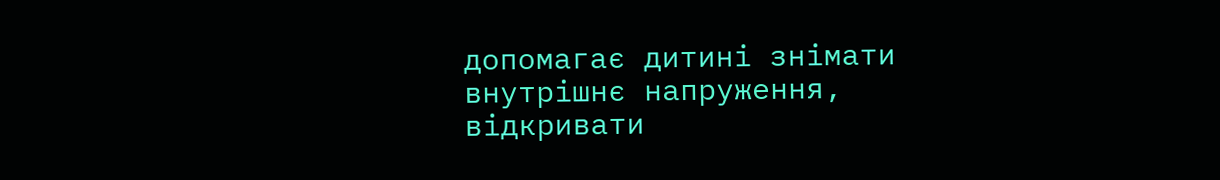допомагає дитині знімати внутрішнє напруження, відкривати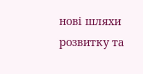нові шляхи розвитку та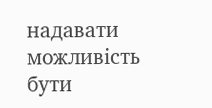надавати можливість бути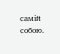самій собою.